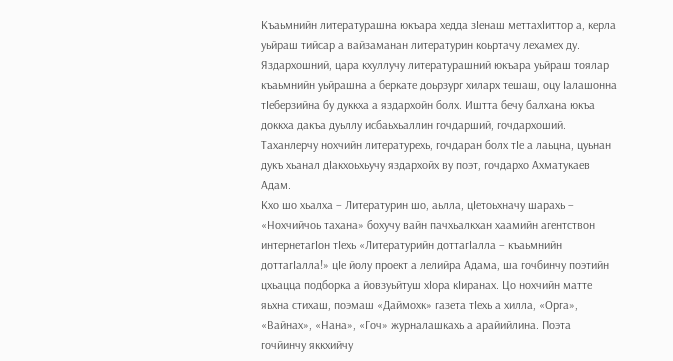Къаьмнийн литературашна юкъара хедда зӀенаш меттахӀиттор а, керла уьйраш тийсар а вайзаманан литературин коьртачу лехамех ду. Яздархошний, цара кхуллучу литературашний юкъара уьйраш тоялар къаьмнийн уьйрашна а беркате доьрзург хиларх тешаш, оцу Ӏалашонна тӀеберзийна бу дуккха а яздархойн болх. Иштта бечу балхана юкъа доккха дакъа дуьллу исбаьхьаллин гочдарший, гочдархоший. Таханлерчу нохчийн литературехь, гочдаран болх тӀе а лаьцна, цуьнан дукъ хьанал дӀакхоьхьучу яздархойх ву поэт, гочдархо Ахматукаев Адам.
Кхо шо хьалха – Литературин шо, аьлла, цӀетоьхначу шарахь – «Нохчийчоь тахана» бохучу вайн пачхьалкхан хаамийн агентствон интернетагӀон тӀехь «Литературийн доттагӀалла – къаьмнийн доттагӀалла!» цӀе йолу проект а лелийра Адама, ша гочбинчу поэтийн цхьацца подборка а йовзуьйтуш хӀора кӀиранах. Цо нохчийн матте яьхна стихаш, поэмаш «Даймохк» газета тӀехь а хилла, «Орга», «Вайнах», «Нана», «Гоч» журналашкахь а арайийлина. Поэта гочйинчу яккхийчу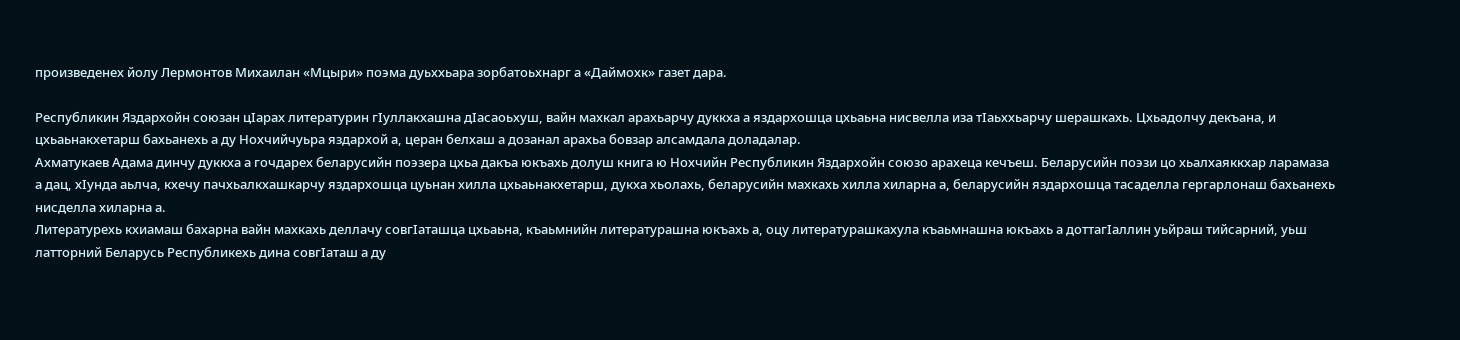произведенех йолу Лермонтов Михаилан «Мцыри» поэма дуьххьара зорбатоьхнарг а «Даймохк» газет дара.

Республикин Яздархойн союзан цӀарах литературин гӀуллакхашна дӀасаоьхуш, вайн махкал арахьарчу дуккха а яздархошца цхьаьна нисвелла иза тӀаьххьарчу шерашкахь. Цхьадолчу декъана, и цхьаьнакхетарш бахьанехь а ду Нохчийчуьра яздархой а, церан белхаш а дозанал арахьа бовзар алсамдала доладалар.
Ахматукаев Адама динчу дуккха а гочдарех беларусийн поэзера цхьа дакъа юкъахь долуш книга ю Нохчийн Республикин Яздархойн союзо арахеца кечъеш. Беларусийн поэзи цо хьалхаяккхар ларамаза а дац, хӀунда аьлча, кхечу пачхьалкхашкарчу яздархошца цуьнан хилла цхьаьнакхетарш, дукха хьолахь, беларусийн махкахь хилла хиларна а, беларусийн яздархошца тасаделла гергарлонаш бахьанехь нисделла хиларна а.
Литературехь кхиамаш бахарна вайн махкахь деллачу совгӀаташца цхьаьна, къаьмнийн литературашна юкъахь а, оцу литературашкахула къаьмнашна юкъахь а доттагӀаллин уьйраш тийсарний, уьш латторний Беларусь Республикехь дина совгӀаташ а ду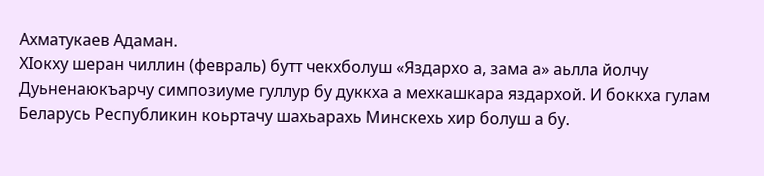Ахматукаев Адаман.
ХӀокху шеран чиллин (февраль) бутт чекхболуш «Яздархо а, зама а» аьлла йолчу Дуьненаюкъарчу симпозиуме гуллур бу дуккха а мехкашкара яздархой. И боккха гулам Беларусь Республикин коьртачу шахьарахь Минскехь хир болуш а бу.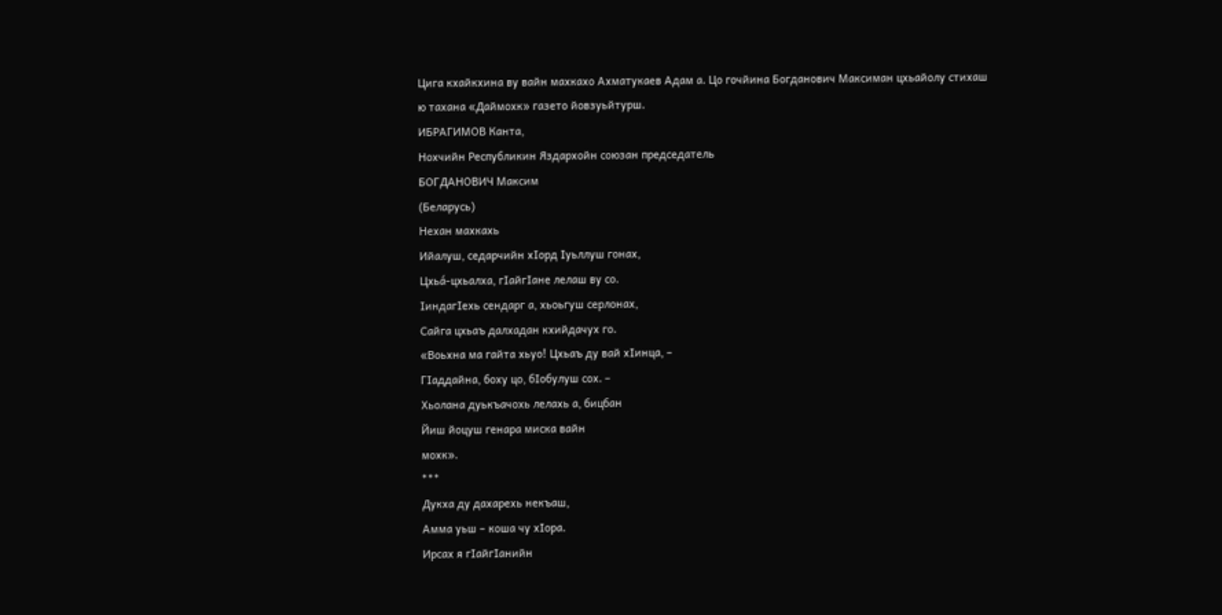Цига кхайкхина ву вайн махкахо Ахматукаев Адам а. Цо гочйина Богданович Максиман цхьайолу стихаш ю тахана «Даймохк» газето йовзуьйтурш.
ИБРАГИМОВ Канта,
Нохчийн Республикин Яздархойн союзан председатель
БОГДАНОВИЧ Максим
(Беларусь)
Нехан махкахь
Ийалуш, седарчийн хӀорд Ӏуьллуш гонах,
Цхьá-цхьалха, гӀайгӀане лелаш ву со.
ӀиндагӀехь сендарг а, хьоьгуш серлонах,
Сайга цхьаъ далхадан кхийдачух го.
«Воьхна ма гайта хьуо! Цхьаъ ду вай хӀинца, –
ГӀаддайна, боху цо, бӀобулуш сох. –
Хьолана дуькъачохь лелахь а, бицбан
Йиш йоцуш генара миска вайн
мохк».
***
Дукха ду дахарехь некъаш,
Амма уьш – коша чу хӀора.
Ирсах я гӀайгӀанийн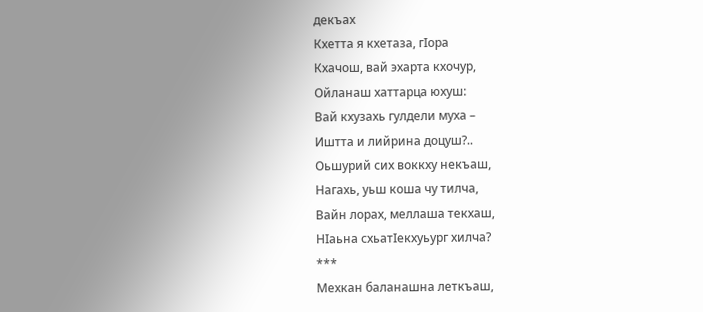декъах
Кхетта я кхетаза, гӀора
Кхачош, вай эхарта кхочур,
Ойланаш хаттарца юхуш:
Вай кхузахь гулдели муха –
Иштта и лийрина доцуш?..
Оьшурий сих воккху некъаш,
Нагахь, уьш коша чу тилча,
Вайн лорах, меллаша текхаш,
НӀаьна схьатӀекхуьург хилча?
***
Мехкан баланашна леткъаш,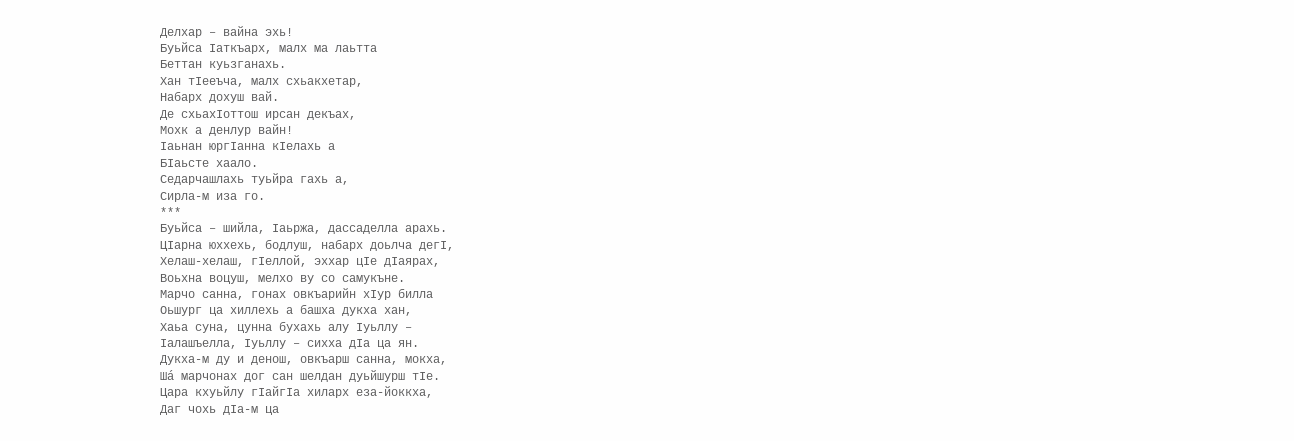Делхар – вайна эхь!
Буьйса Ӏаткъарх, малх ма лаьтта
Беттан куьзганахь.
Хан тӀееъча, малх схьакхетар,
Набарх дохуш вай.
Де схьахӀоттош ирсан декъах,
Мохк а денлур вайн!
Ӏаьнан юргӀанна кӀелахь а
БӀаьсте хаало.
Седарчашлахь туьйра гахь а,
Сирла-м иза го.
***
Буьйса – шийла, Ӏаьржа, дассаделла арахь.
ЦӀарна юххехь, бодлуш, набарх доьлча дегӀ,
Хелаш-хелаш, гӀеллой, эххар цӀе дӀаярах,
Воьхна воцуш, мелхо ву со самукъне.
Марчо санна, гонах овкъарийн хӀур билла
Оьшург ца хиллехь а башха дукха хан,
Хаьа суна, цунна бухахь алу Ӏуьллу –
Ӏалашъелла, Ӏуьллу – сихха дӀа ца ян.
Дукха-м ду и денош, овкъарш санна, мокха,
Шá марчонах дог сан шелдан дуьйшурш тӀе.
Цара кхуьйлу гӀайгӀа хиларх еза-йоккха,
Даг чохь дӀа-м ца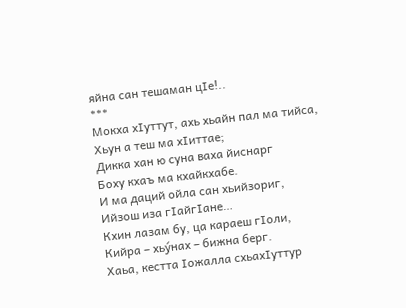яйна сан тешаман цӀе!..
***
Мокха хӀуттут, ахь хьайн пал ма тийса,
Хьун а теш ма хӀиттае;
Дикка хан ю суна ваха йиснарг
Боху кхаъ ма кхайкхабе.
И ма даций ойла сан хьийзориг,
Ийзош иза гӀайгӀане…
Кхин лазам бу, ца караеш гӀоли,
Кийра – хьýнах – бижна берг.
Хаьа, кестта Ӏожалла схьахӀуттур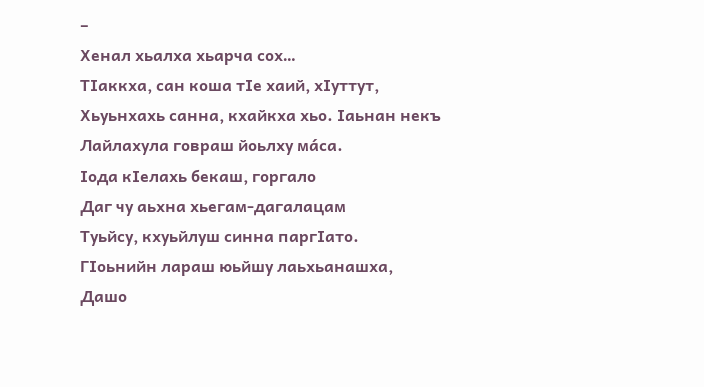–
Хенал хьалха хьарча сох…
ТӀаккха, сан коша тӀе хаий, хӀуттут,
Хьуьнхахь санна, кхайкха хьо. Ӏаьнан некъ
Лайлахула говраш йоьлху мáса.
Ӏода кӀелахь бекаш, горгало
Даг чу аьхна хьегам-дагалацам
Туьйсу, кхуьйлуш синна паргӀато.
ГӀоьнийн лараш юьйшу лаьхьанашха,
Дашо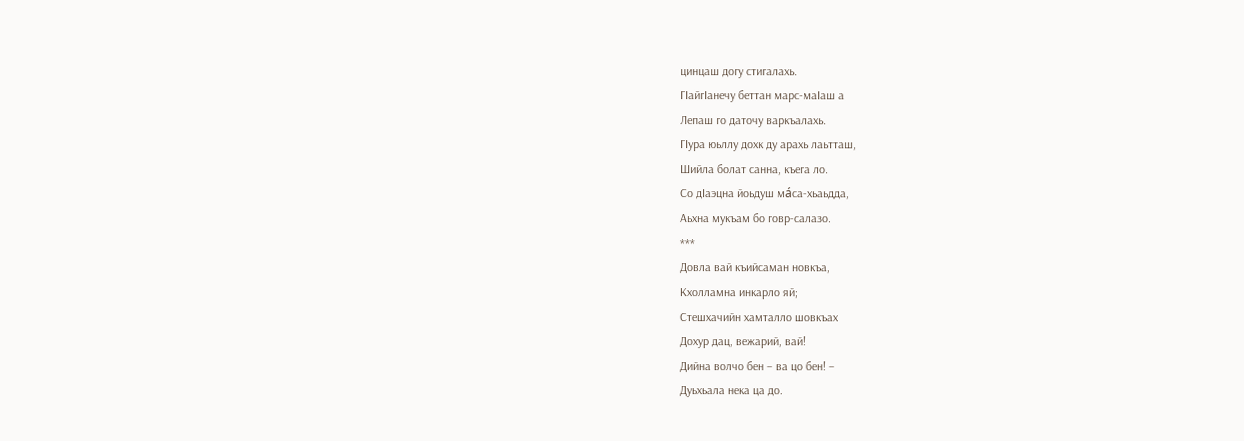цинцаш догу стигалахь.
ГӀайгӀанечу беттан марс-маӀаш а
Лепаш го даточу варкъалахь.
ГӀура юьллу дохк ду арахь лаьтташ,
Шийла болат санна, къега ло.
Со дӀаэцна йоьдуш мáса-хьаьдда,
Аьхна мукъам бо говр-салазо.
***
Довла вай къийсаман новкъа,
Кхолламна инкарло яй;
Стешхачийн хамталло шовкъах
Дохур дац, вежарий, вай!
Дийна волчо бен – ва цо бен! –
Дуьхьала нека ца до.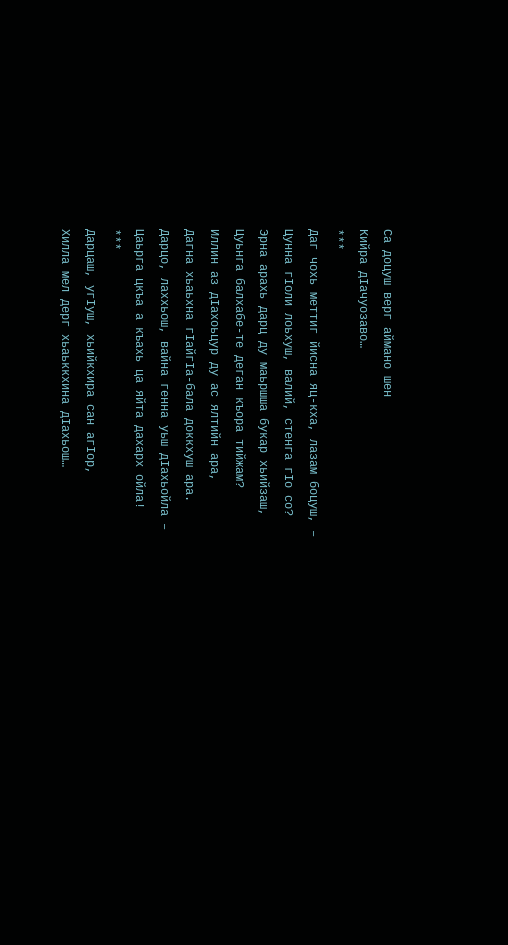Са доцуш верг аймано шен
Кийра дӀачуозаво…
***
Даг чохь меттиг йисна яц-кха, лазам боцуш, –
Цунна гӀоли лоьхуш, валий, стенга гӀо со?
Эрна арахь дарц ду маьршша букар хьийзаш,
Цуьнга балхабе-те деган къора тийжам?
Иллин аз дӀахоьцур ду ас ялтийн ара,
Дагна хьаьхна гӀайгӀа-бала доккхуш ара.
Дарцо, лаххьош, вайна генна уьш дӀахьойла –
Цаьрга цкъа а къахь ца яйта дахарх ойла!
***
Дарцаш, угӀуш, хьийкхира сан агӀор,
Хилла мел дерг хьаьккхина дӀахьош…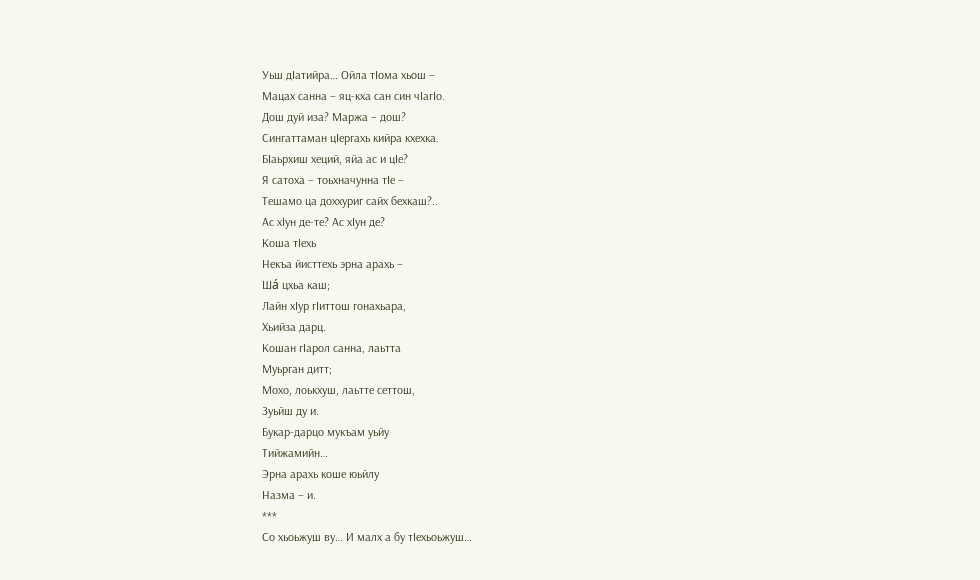Уьш дӀатийра… Ойла тӀома хьош –
Мацах санна – яц-кха сан син чӀагӀо.
Дош дуй иза? Маржа – дош?
Сингаттаман цӀергахь кийра кхехка.
БӀаьрхиш хеций, яйа ас и цӀе?
Я сатоха – тоьхначунна тӀе –
Тешамо ца доххуриг сайх бехкаш?..
Ас хӀун де-те? Ас хӀун де?
Коша тӀехь
Некъа йисттехь эрна арахь –
Шá цхьа каш;
Лайн хӀур гӀиттош гонахьара,
Хьийза дарц.
Кошан гӀарол санна, лаьтта
Муьрган дитт;
Мохо, лоькхуш, лаьтте сеттош,
Зуьйш ду и.
Букар-дарцо мукъам уьйу
Тийжамийн…
Эрна арахь коше юьйлу
Назма – и.
***
Со хьоьжуш ву… И малх а бу тӀехьоьжуш…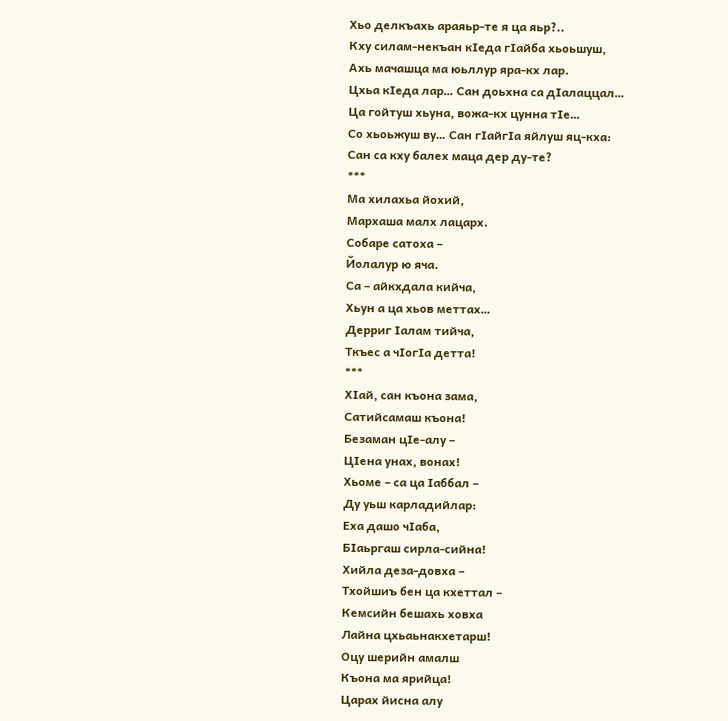Хьо делкъахь араяьр-те я ца яьр?..
Кху силам-некъан кӀеда гӀайба хьоьшуш,
Ахь мачашца ма юьллур яра-кх лар.
Цхьа кӀеда лар… Сан доьхна са дӀалаццал…
Ца гойтуш хьуна, вожа-кх цунна тӀе…
Со хьоьжуш ву… Сан гӀайгӀа яйлуш яц-кха:
Сан са кху балех маца дер ду-те?
***
Ма хилахьа йохий,
Мархаша малх лацарх.
Собаре сатоха –
Йолалур ю яча.
Са – айкхдала кийча,
Хьун а ца хьов меттах…
Дерриг Ӏалам тийча,
Ткъес а чӀогӀа детта!
***
ХӀай, сан къона зама,
Сатийсамаш къона!
Безаман цӀе-алу –
ЦӀена унах, вонах!
Хьоме – са ца Ӏаббал –
Ду уьш карладийлар:
Еха дашо чӀаба,
БӀаьргаш сирла-сийна!
Хийла деза-довха –
Тхойшиъ бен ца кхеттал –
Кемсийн бешахь ховха
Лайна цхьаьнакхетарш!
Оцу шерийн амалш
Къона ма ярийца!
Царах йисна алу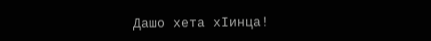Дашо хета хӀинца!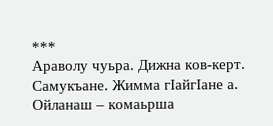***
Араволу чуьра. Дижна ков-керт.
Самукъане. Жимма гӀайгӀане а.
Ойланаш – комаьрша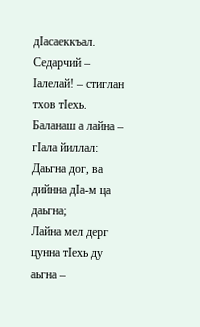дӀасаеккъал.
Седарчий – Ӏалелай! – стиглан тхов тӀехь.
Баланаш а лайна – гӀала йиллал:
Даьгна дог, ва дийнна дӀа-м ца даьгна;
Лайна мел дерг цунна тӀехь ду аьгна –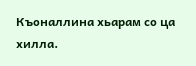Къоналлина хьарам со ца хилла.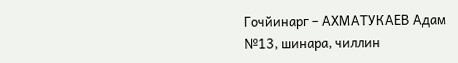Гочйинарг – АХМАТУКАЕВ Адам
№13, шинара, чиллин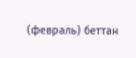(февраль) беттан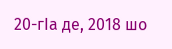20-гIа де, 2018 шо